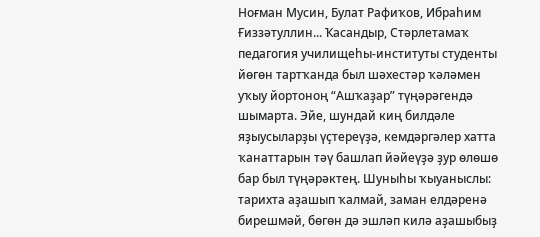Ноғман Мусин, Булат Рафиҡов, Ибраһим Ғиззәтуллин... Ҡасандыр, Стәрлетамаҡ педагогия училищеһы-институты студенты йөгөн тартҡанда был шәхестәр ҡәләмен уҡыу йортоноң “Ашҡаҙар” түңәрәгендә шымарта. Эйе, шундай киң билдәле яҙыусыларҙы үҫтереүҙә, кемдәргәлер хатта ҡанаттарын тәү башлап йәйеүҙә ҙур өлөшө бар был түңәрәктең. Шуныһы ҡыуаныслы: тарихта аҙашып ҡалмай, заман елдәренә бирешмәй, бөгөн дә эшләп килә аҙашыбыҙ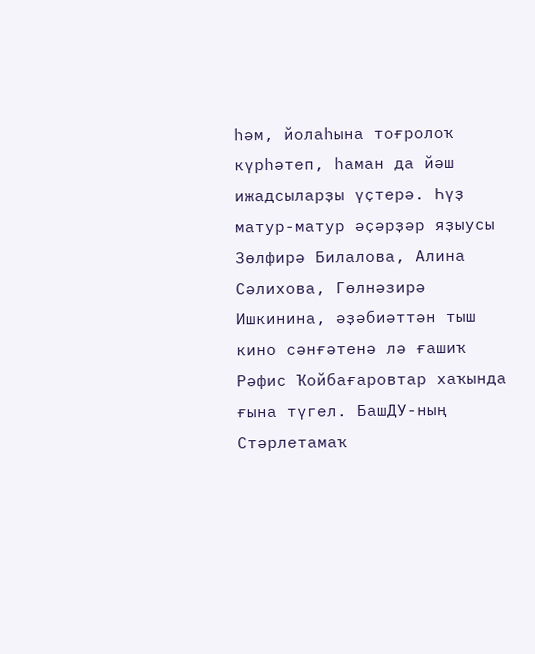һәм, йолаһына тоғролоҡ күрһәтеп, һаман да йәш ижадсыларҙы үҫтерә. Һүҙ матур-матур әҫәрҙәр яҙыусы Зөлфирә Билалова, Алина Сәлихова, Гөлнәзирә Ишкинина, әҙәбиәттән тыш кино сәнғәтенә лә ғашиҡ Рәфис Ҡойбағаровтар хаҡында ғына түгел. БашДУ-ның Стәрлетамаҡ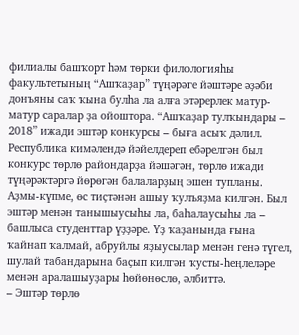филиалы башҡорт һәм төрки филологияһы факультетының “Ашҡаҙар” түңәрәге йәштәре әҙәби донъяны саҡ ҡына булһа ла алға этәрерлек матур-матур саралар ҙа ойоштора. “Ашҡаҙар тулҡындары – 2018” ижади эштәр конкурсы – быға асыҡ дәлил.
Республика кимәлендә йәйелдереп ебәрелгән был конкурс төрлө райондарҙа йәшәгән, төрлө ижади түңәрәктәргә йөрөгән балаларҙың эшен тупланы. Аҙмы-күпме, өс тиҫтәнән ашыу ҡулъяҙма килгән. Был эштәр менән танышыусыһы ла, баһалаусыһы ла – башлыса студенттар үҙҙәре. Үҙ ҡаҙанында ғына ҡайнап ҡалмай, абруйлы яҙыусылар менән генә түгел, шулай табандарына баҫып килгән ҡусты-һеңлеләре менән аралашыуҙары һөйөнөслө, әлбиттә.
– Эштәр төрлө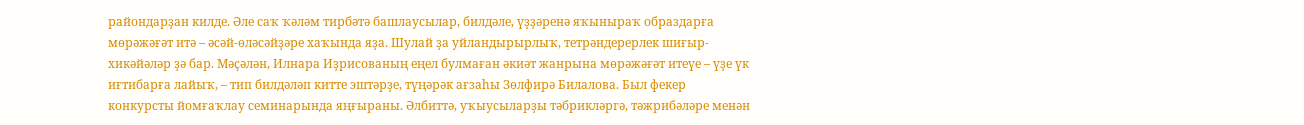райондарҙан килде. Әле саҡ ҡәләм тирбәтә башлаусылар, билдәле, үҙҙәренә яҡыныраҡ образдарға мөрәжәғәт итә – әсәй-өләсәйҙәре хаҡында яҙа. Шулай ҙа уйландырырлыҡ, тетрәндерерлек шиғыр-хикәйәләр ҙә бар. Мәҫәлән, Илнара Иҙрисованың еңел булмаған әкиәт жанрына мөрәжәғәт итеүе – үҙе үк иғтибарға лайыҡ, – тип билдәләп китте эштәрҙе, түңәрәк ағзаһы Зөлфирә Билалова. Был фекер конкурсты йомғаҡлау семинарында яңғыраны. Әлбиттә, уҡыусыларҙы тәбрикләргә, тәжрибәләре менән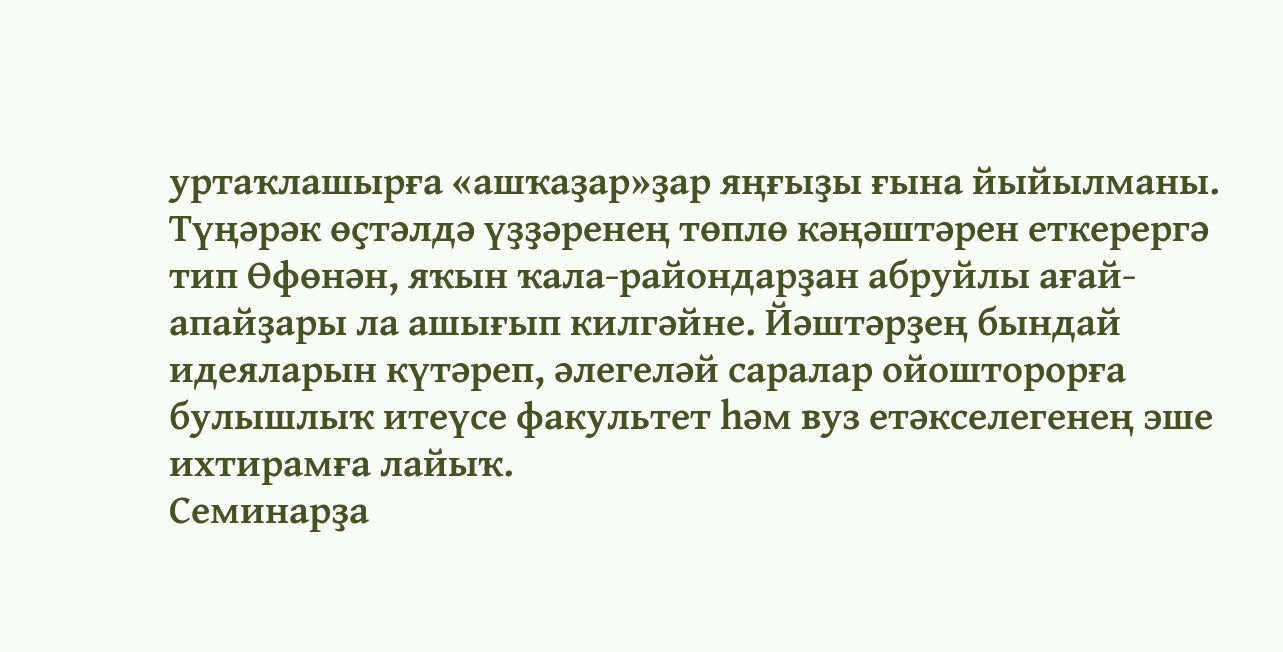уртаҡлашырға «ашҡаҙар»ҙар яңғыҙы ғына йыйылманы. Түңәрәк өҫтәлдә үҙҙәренең төплө кәңәштәрен еткерергә тип Өфөнән, яҡын ҡала-райондарҙан абруйлы ағай-апайҙары ла ашығып килгәйне. Йәштәрҙең бындай идеяларын күтәреп, әлегеләй саралар ойошторорға булышлыҡ итеүсе факультет һәм вуз етәкселегенең эше ихтирамға лайыҡ.
Семинарҙа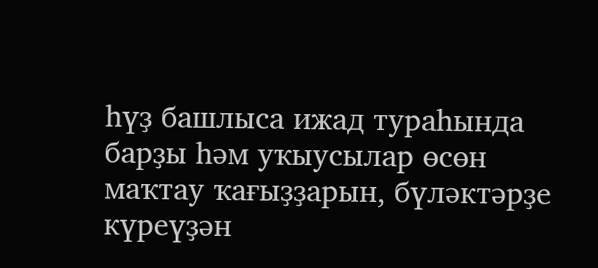һүҙ башлыса ижад тураһында барҙы һәм уҡыусылар өсөн маҡтау ҡағыҙҙарын, бүләктәрҙе күреүҙән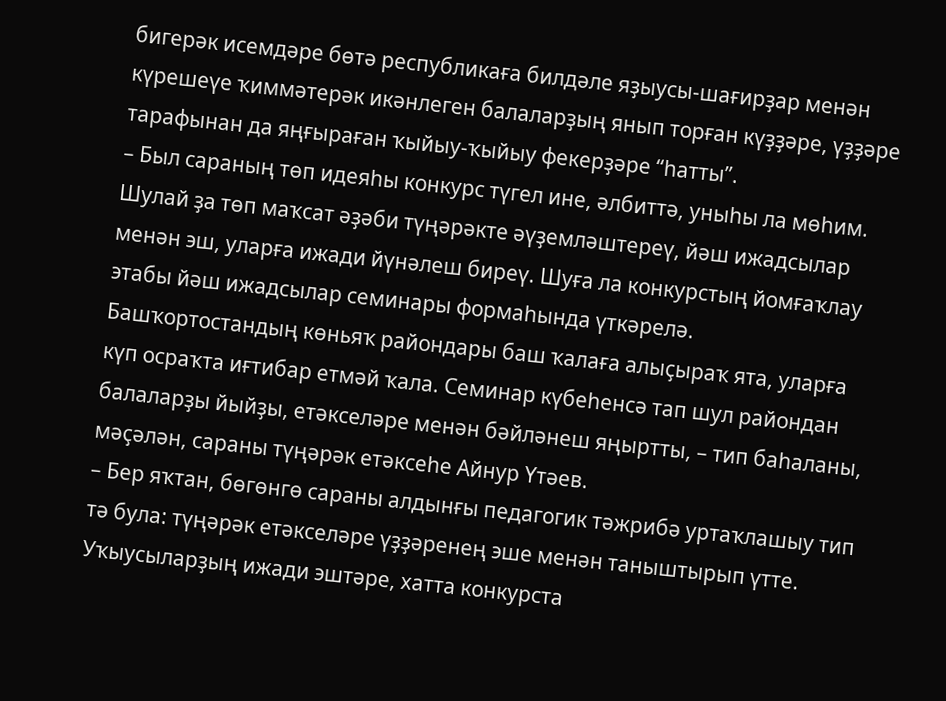бигерәк исемдәре бөтә республикаға билдәле яҙыусы-шағирҙар менән күрешеүе ҡиммәтерәк икәнлеген балаларҙың янып торған күҙҙәре, үҙҙәре тарафынан да яңғыраған ҡыйыу-ҡыйыу фекерҙәре “һатты”.
– Был сараның төп идеяһы конкурс түгел ине, әлбиттә, уныһы ла мөһим. Шулай ҙа төп маҡсат әҙәби түңәрәкте әүҙемләштереү, йәш ижадсылар менән эш, уларға ижади йүнәлеш биреү. Шуға ла конкурстың йомғаҡлау этабы йәш ижадсылар семинары формаһында үткәрелә. Башҡортостандың көньяҡ райондары баш ҡалаға алыҫыраҡ ята, уларға күп осраҡта иғтибар етмәй ҡала. Семинар күбеһенсә тап шул райондан балаларҙы йыйҙы, етәкселәре менән бәйләнеш яңыртты, – тип баһаланы, мәҫәлән, сараны түңәрәк етәксеһе Айнур Үтәев.
– Бер яҡтан, бөгөнгө сараны алдынғы педагогик тәжрибә уртаҡлашыу тип тә була: түңәрәк етәкселәре үҙҙәренең эше менән таныштырып үтте. Уҡыусыларҙың ижади эштәре, хатта конкурста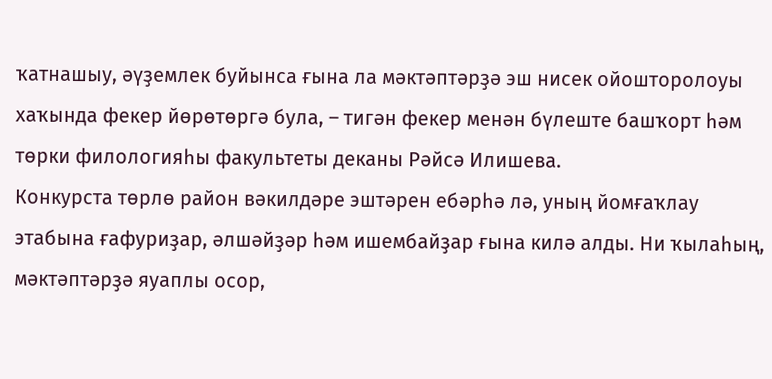ҡатнашыу, әүҙемлек буйынса ғына ла мәктәптәрҙә эш нисек ойошторолоуы хаҡында фекер йөрөтөргә була, – тигән фекер менән бүлеште башҡорт һәм төрки филологияһы факультеты деканы Рәйсә Илишева.
Конкурста төрлө район вәкилдәре эштәрен ебәрһә лә, уның йомғаҡлау этабына ғафуриҙар, әлшәйҙәр һәм ишембайҙар ғына килә алды. Ни ҡылаһың, мәктәптәрҙә яуаплы осор,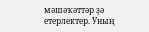мәшәҡәттәр ҙә етерлектер. Уның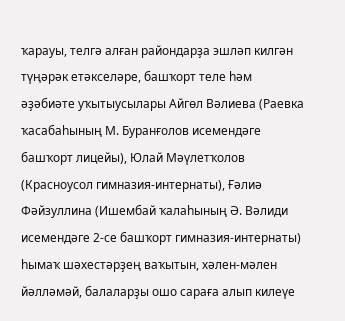ҡарауы, телгә алған райондарҙа эшләп килгән түңәрәк етәкселәре, башҡорт теле һәм әҙәбиәте уҡытыусылары Айгөл Вәлиева (Раевка ҡасабаһының М. Буранғолов исемендәге башҡорт лицейы), Юлай Мәүлетҡолов (Красноусол гимназия-интернаты), Ғәлиә Фәйзуллина (Ишембай ҡалаһының Ә. Вәлиди исемендәге 2-се башҡорт гимназия-интернаты) һымаҡ шәхестәрҙең ваҡытын, хәлен-мәлен йәлләмәй, балаларҙы ошо сараға алып килеүе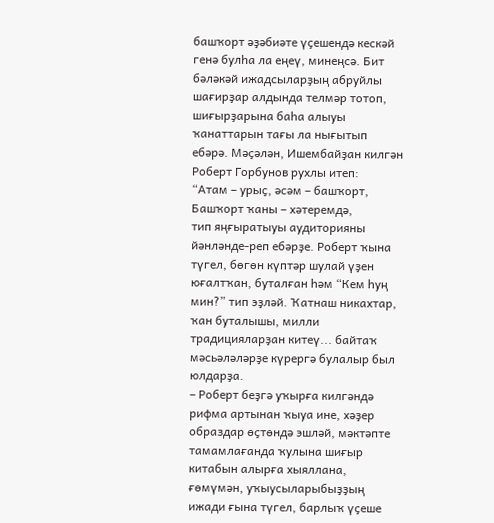башҡорт әҙәбиәте үҫешендә кескәй генә булһа ла еңеү, минеңсә. Бит бәләкәй ижадсыларҙың абруйлы шағирҙар алдында телмәр тотоп, шиғырҙарына баһа алыуы ҡанаттарын тағы ла нығытып ебәрә. Мәҫәлән, Ишембайҙан килгән Роберт Горбунов рухлы итеп:
“Атам – урыҫ, әсәм – башҡорт,
Башҡорт ҡаны – хәтеремдә,
тип яңғыратыуы аудиторияны йәнләнде-реп ебәрҙе. Роберт ҡына түгел, бөгөн күптәр шулай үҙен юғалтҡан, буталған һәм “Кем һуң мин?” тип эҙләй. Ҡатнаш никахтар, ҡан буталышы, милли традицияларҙан китеү... байтаҡ мәсьәләләрҙе күрергә булалыр был юлдарҙа.
– Роберт беҙгә уҡырға килгәндә рифма артынан ҡыуа ине, хәҙер образдар өҫтөндә эшләй, мәктәпте тамамлағанда ҡулына шиғыр китабын алырға хыяллана, ғөмүмән, уҡыусыларыбыҙҙың ижади ғына түгел, барлыҡ үҫеше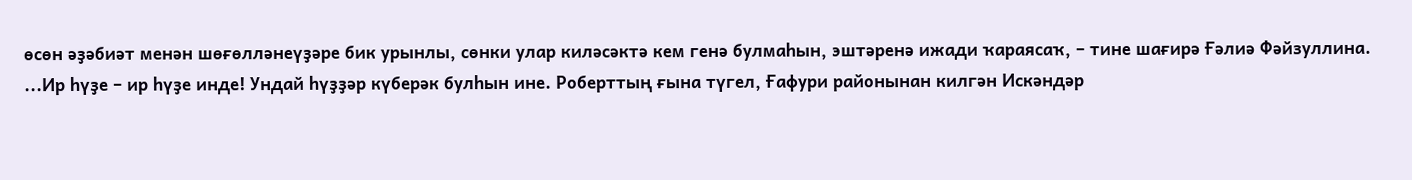өсөн әҙәбиәт менән шөғөлләнеүҙәре бик урынлы, сөнки улар киләсәктә кем генә булмаһын, эштәренә ижади ҡараясаҡ, – тине шағирә Ғәлиә Фәйзуллина.
...Ир һүҙе – ир һүҙе инде! Ундай һүҙҙәр күберәк булһын ине. Роберттың ғына түгел, Ғафури районынан килгән Искәндәр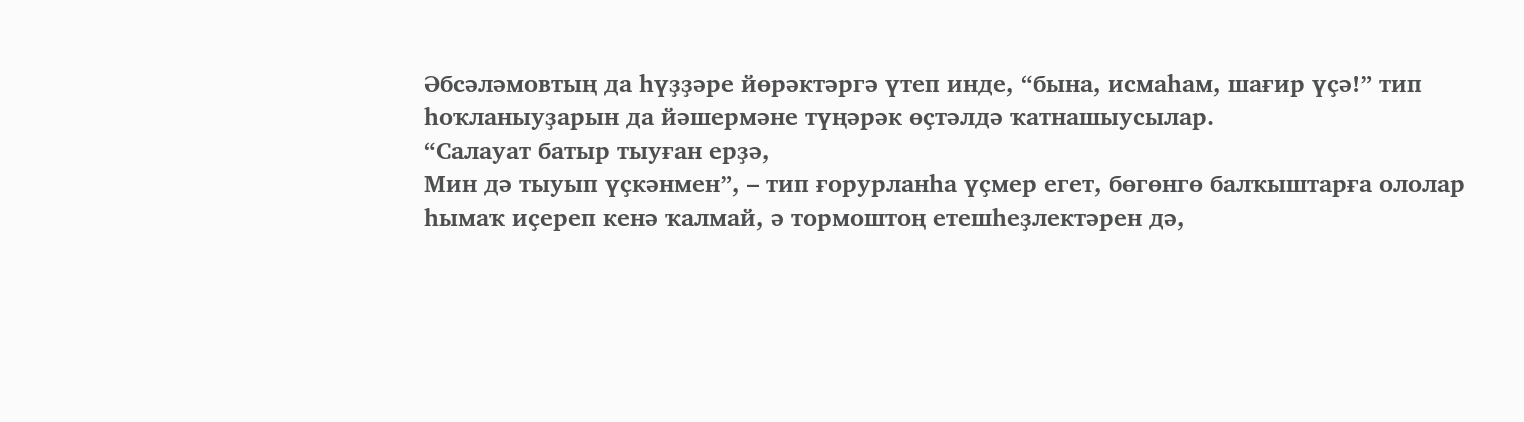Әбсәләмовтың да һүҙҙәре йөрәктәргә үтеп инде, “бына, исмаһам, шағир үҫә!” тип һоҡланыуҙарын да йәшермәне түңәрәк өҫтәлдә ҡатнашыусылар.
“Салауат батыр тыуған ерҙә,
Мин дә тыуып үҫкәнмен”, – тип ғорурланһа үҫмер егет, бөгөнгө балҡыштарға ололар һымаҡ иҫереп кенә ҡалмай, ә тормоштоң етешһеҙлектәрен дә,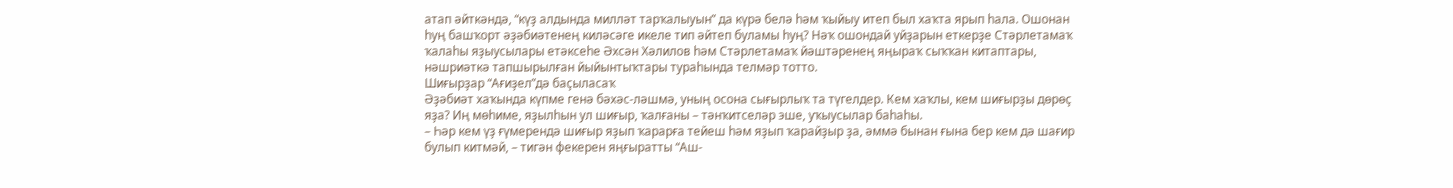атап әйткәндә, “күҙ алдында милләт тарҡалыуын” да күрә белә һәм ҡыйыу итеп был хаҡта ярып һала. Ошонан һуң башҡорт әҙәбиәтенең киләсәге икеле тип әйтеп буламы һуң? Нәҡ ошондай уйҙарын еткерҙе Стәрлетамаҡ ҡалаһы яҙыусылары етәксеһе Әхсән Хәлилов һәм Стәрлетамаҡ йәштәренең яңыраҡ сыҡҡан китаптары, нәшриәткә тапшырылған йыйынтыҡтары тураһында телмәр тотто.
Шиғырҙар “Ағиҙел”дә баҫыласаҡ
Әҙәбиәт хаҡында күпме генә бәхәс-ләшмә, уның осона сығырлыҡ та түгелдер. Кем хаҡлы, кем шиғырҙы дөрөҫ яҙа? Иң мөһиме, яҙылһын ул шиғыр, ҡалғаны – тәнҡитселәр эше, уҡыусылар баһаһы.
– Һәр кем үҙ ғүмерендә шиғыр яҙып ҡарарға тейеш һәм яҙып ҡарайҙыр ҙа, әммә бынан ғына бер кем дә шағир булып китмәй, – тигән фекерен яңғыратты “Аш-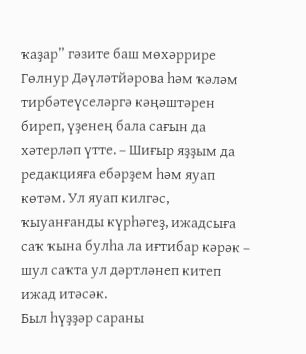ҡаҙар” гәзите баш мөхәррире Гөлнур Дәүләтйәрова һәм ҡәләм тирбәтеүселәргә кәңәштәрен биреп, үҙенең бала сағын да хәтерләп үтте. – Шиғыр яҙҙым да редакцияға ебәрҙем һәм яуап көтәм. Ул яуап килгәс, ҡыуанғанды күрһәгеҙ, ижадсыға саҡ ҡына булһа ла иғтибар кәрәк – шул саҡта ул дәртләнеп китеп ижад итәсәк.
Был һүҙҙәр сараны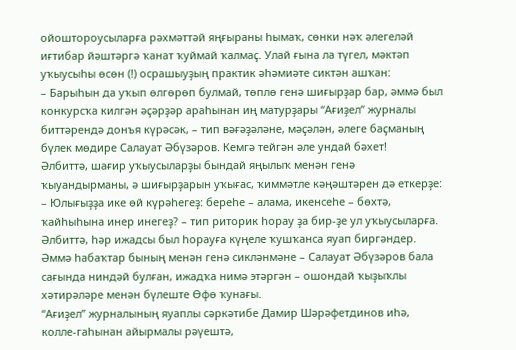ойоштороусыларға рәхмәттәй яңғыраны һымаҡ, сөнки нәҡ әлегеләй иғтибар йәштәргә ҡанат ҡуймай ҡалмаҫ. Улай ғына ла түгел, мәктәп уҡыусыһы өсөн (!) осрашыуҙың практик әһәмиәте сиктән ашҡан:
– Барыһын да уҡып өлгөрөп булмай, төплө генә шиғырҙар бар, әммә был конкурсҡа килгән әҫәрҙәр араһынан иң матурҙары “Ағиҙел” журналы биттәрендә донъя күрәсәк, – тип вәғәҙәләне, мәҫәлән, әлеге баҫманың бүлек мөдире Салауат Әбүзәров. Кемгә тейгән әле ундай бәхет!
Әлбиттә, шағир уҡыусыларҙы бындай яңылыҡ менән генә ҡыуандырманы, ә шиғырҙарын уҡығас, ҡиммәтле кәңәштәрен дә еткерҙе:
– Юлығыҙҙа ике өй күрәһегеҙ: береһе – алама, икенсеһе – бөхтә, ҡайһыһына инер инегеҙ? – тип риторик һорау ҙа бир-ҙе ул уҡыусыларға. Әлбиттә, һәр ижадсы был һорауға күңеле ҡушҡанса яуап биргәндер. Әммә һабаҡтар бының менән генә сикләнмәне – Салауат Әбүзәров бала сағында ниндәй булған, ижадҡа нимә этәргән – ошондай ҡыҙыҡлы хәтирәләре менән бүлеште Өфө ҡунағы.
“Ағиҙел” журналының яуаплы сәркәтибе Дамир Шәрәфетдинов иһә, колле-гаһынан айырмалы рәүештә,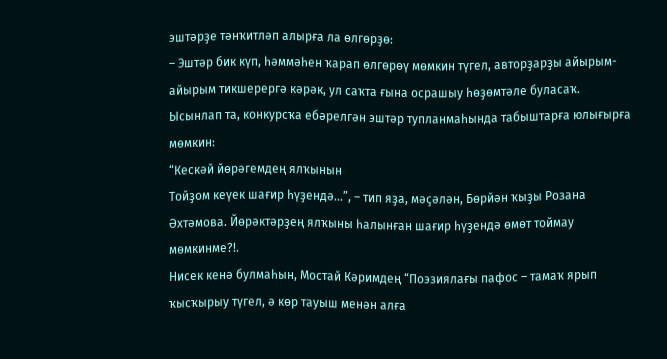эштәрҙе тәнҡитләп алырға ла өлгөрҙө:
– Эштәр бик күп, һәммәһен ҡарап өлгөрөү мөмкин түгел, авторҙарҙы айырым-айырым тикшерергә кәрәк, ул саҡта ғына осрашыу һөҙөмтәле буласаҡ. Ысынлап та, конкурсҡа ебәрелгән эштәр тупланмаһында табыштарға юлығырға мөмкин:
“Кескәй йөрәгемдең ялҡынын
Тойҙом кеүек шағир һүҙендә...”, – тип яҙа, мәҫәлән, Бөрйән ҡыҙы Розана Әхтәмова. Йөрәктәрҙең ялҡыны һалынған шағир һүҙендә өмөт тоймау мөмкинме?!.
Нисек кенә булмаһын, Мостай Кәримдең “Поэзиялағы пафос – тамаҡ ярып ҡысҡырыу түгел, ә көр тауыш менән алға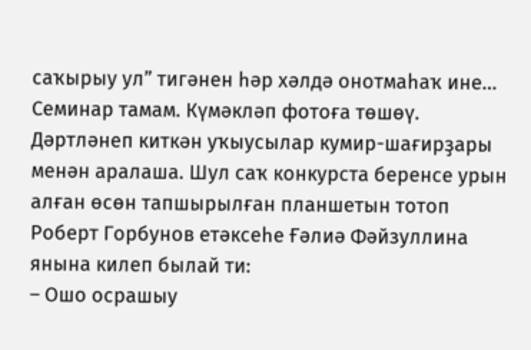саҡырыу ул” тигәнен һәр хәлдә онотмаһаҡ ине...
Семинар тамам. Күмәкләп фотоға төшөү. Дәртләнеп киткән уҡыусылар кумир-шағирҙары менән аралаша. Шул саҡ конкурста беренсе урын алған өсөн тапшырылған планшетын тотоп Роберт Горбунов етәксеһе Ғәлиә Фәйзуллина янына килеп былай ти:
– Ошо осрашыу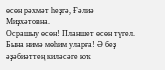өсөн рәхмәт һеҙгә, Ғәлиә Миҙхәтовна.
Осрашыу өсөн! Планшет өсөн түгел. Бына нимә мөһим уларға! Ә беҙ әҙәбиәттең киләсәге юҡ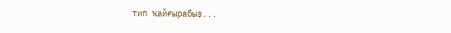тип ҡайғырабыҙ...